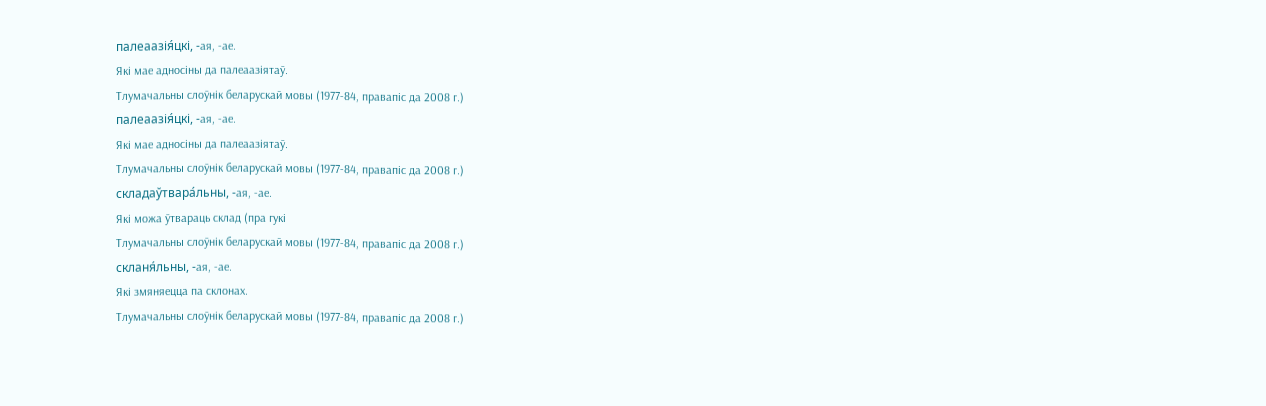палеаазія́цкі, ‑ая, ‑ае.
Які мае адносіны да палеаазіятаў.
Тлумачальны слоўнік беларускай мовы (1977-84, правапіс да 2008 г.)
палеаазія́цкі, ‑ая, ‑ае.
Які мае адносіны да палеаазіятаў.
Тлумачальны слоўнік беларускай мовы (1977-84, правапіс да 2008 г.)
складаўтвара́льны, ‑ая, ‑ае.
Які можа ўтвараць склад (пра гукі
Тлумачальны слоўнік беларускай мовы (1977-84, правапіс да 2008 г.)
скланя́льны, ‑ая, ‑ае.
Які змяняецца па склонах.
Тлумачальны слоўнік беларускай мовы (1977-84, правапіс да 2008 г.)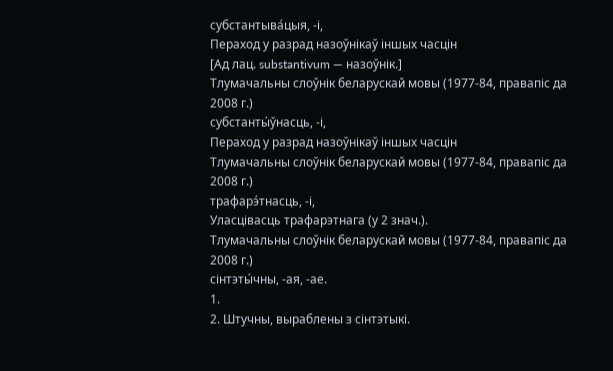субстантыва́цыя, ‑і,
Пераход у разрад назоўнікаў іншых часцін
[Ад лац. substantivum — назоўнік.]
Тлумачальны слоўнік беларускай мовы (1977-84, правапіс да 2008 г.)
субстанты́ўнасць, ‑і,
Пераход у разрад назоўнікаў іншых часцін
Тлумачальны слоўнік беларускай мовы (1977-84, правапіс да 2008 г.)
трафарэ́тнасць, ‑і,
Уласцівасць трафарэтнага (у 2 знач.).
Тлумачальны слоўнік беларускай мовы (1977-84, правапіс да 2008 г.)
сінтэты́чны, -ая, -ае.
1.
2. Штучны, выраблены з сінтэтыкі.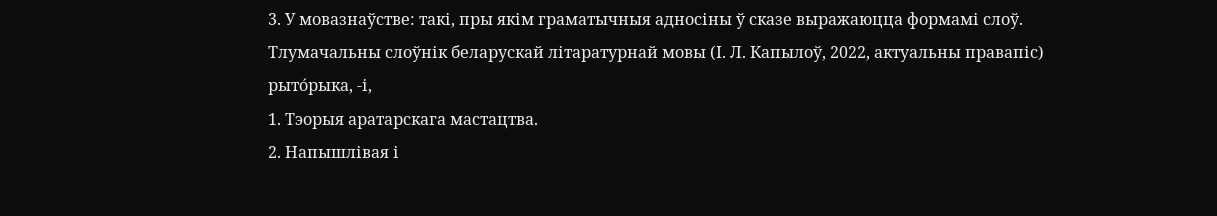3. У мовазнаўстве: такі, пры якім граматычныя адносіны ў сказе выражаюцца формамі слоў.
Тлумачальны слоўнік беларускай літаратурнай мовы (І. Л. Капылоў, 2022, актуальны правапіс)
рыто́рыка, -і,
1. Тэорыя аратарскага мастацтва.
2. Напышлівая і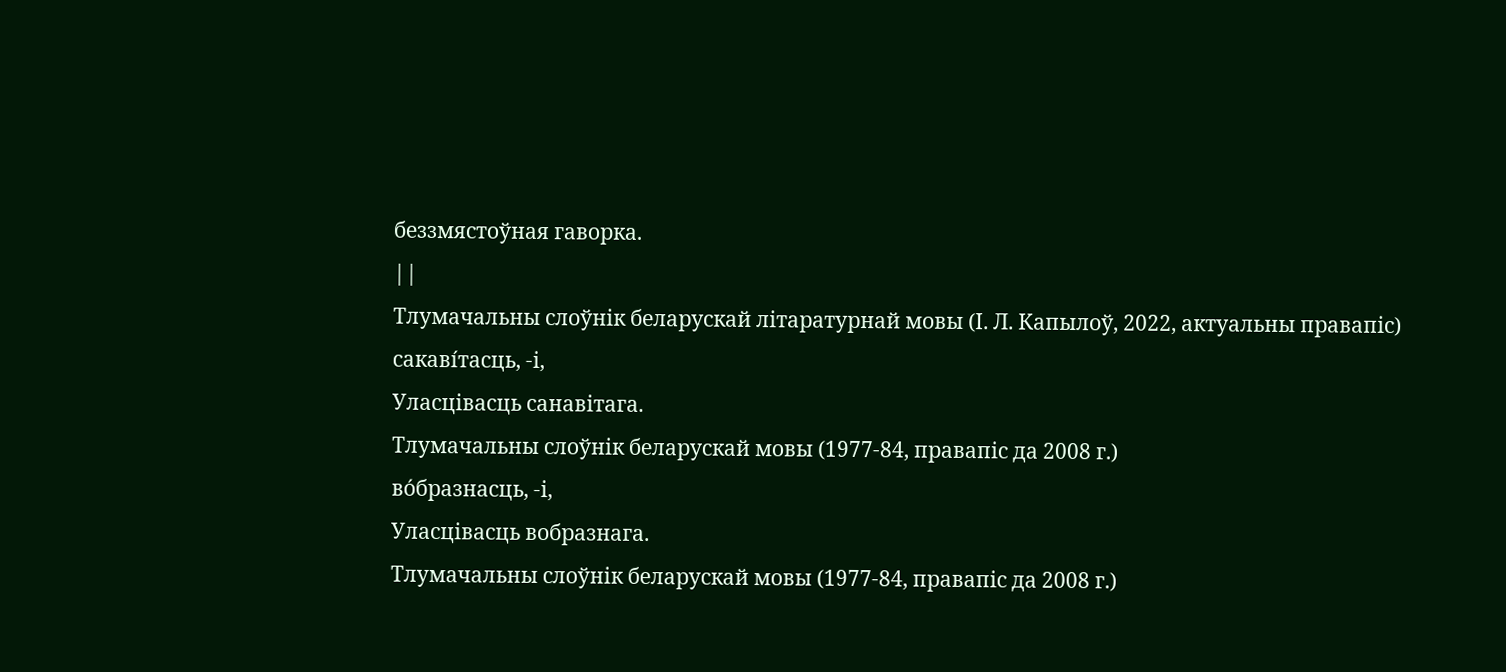беззмястоўная гаворка.
||
Тлумачальны слоўнік беларускай літаратурнай мовы (І. Л. Капылоў, 2022, актуальны правапіс)
сакаві́тасць, ‑і,
Уласцівасць санавітага.
Тлумачальны слоўнік беларускай мовы (1977-84, правапіс да 2008 г.)
во́бразнасць, ‑і,
Уласцівасць вобразнага.
Тлумачальны слоўнік беларускай мовы (1977-84, правапіс да 2008 г.)